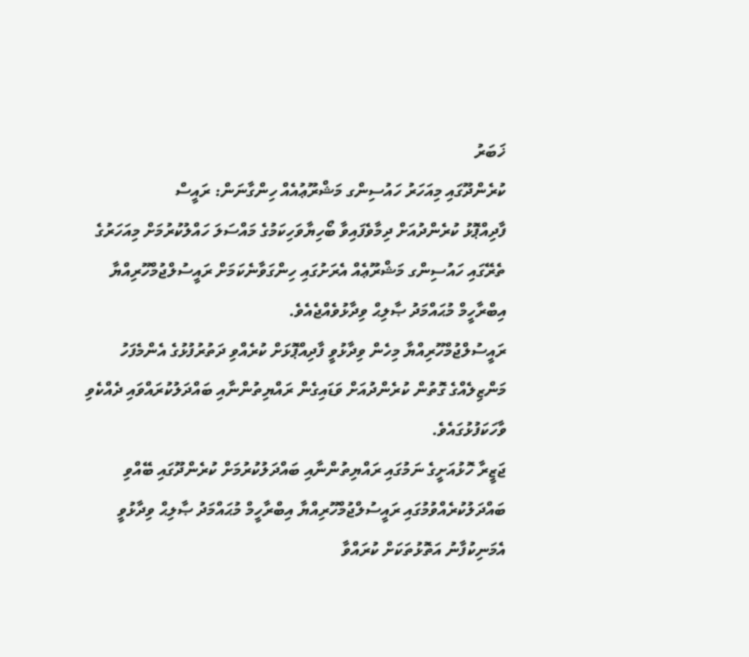ޚަބަރު
ކުރެންދޫގައި މިއަހަރު ހައުސިންގ މަޝްރޫޢުއެއް ހިންގާނަން: ރައީސް
ފާދިއްޕޮޅު ކުރެންދުއަށް ދިމާވެފައިވާ ބޯހިޔާވަހިކަމުގެ މައްސަލަ ހައްލުކުރުމަށް މިއަހަރުގެ ތެރޭގައި ހައުސިންގ މަޝްރޫޢެއް އެރަށުގައި ހިންގަވާނެކަމަށް ރައީސުލްޖުމްހޫރިއްޔާ އިބްރާހީމް މުޙައްމަދު ޞާލިޙް ވިދާޅުވެއްޖެއެވެ.
ރައީސުލްޖުމްހޫރިއްޔާ މިހެން ވިދާޅުވީ ފާދިއްޕޮޅަށް ކުރެއްވި ދަތުރުފުޅުގެ އެންމެފަހު މަންޒިލެއްގެ ގޮތުން ކުރެންދުއަށް ވަޑައިގެން ރައްޔިތުންނާއި ބައްދަލުކުރައްވައި ދެއްކެވި ވާހަކަފުޅުގައެވެ.
ޖަޒީރާ ހޮޅުއަށީގެ ނަމުގައި ރައްޔިތުންނާއި ބައްދަލުކުރުމަށް ކުރެންދޫގައި ބޭއްވި ބައްދަލުކުރެއްވުމުގައި ރައީސުލްޖުމްހޫރިއްޔާ އިބްރާހީމް މުޙައްމަދު ޞާލިޙް ވިދާޅުވީ އެމަނިކުފާނު އަތޮޅުތަކަށް ކުރައްވާ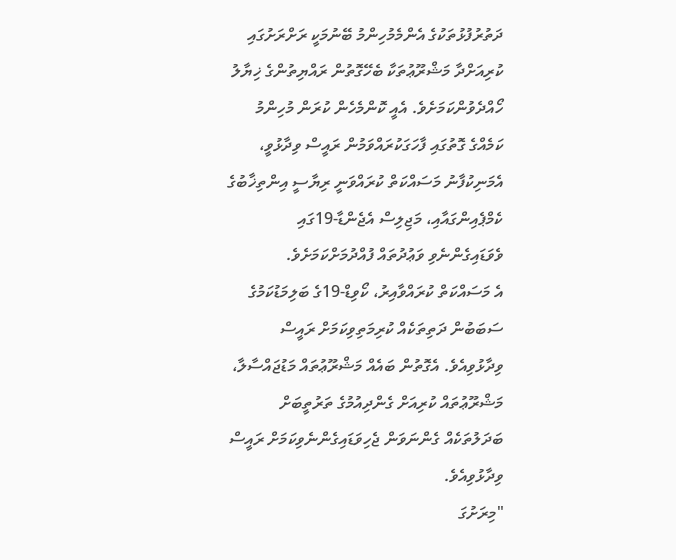ދަތުރުފުޅުތަކުގެ އެންމެމުހިންމު ބޭނުމަކީ ރަށްރަށުގައި ކުރިއަށްދާ މަޝްރޫޢުތަކާ ބެހޭގޮތުން ރައްޔިތުންގެ ޚިޔާލު ހޯއްދެވުންކަމަށެވެ. އެއީ ކޮންމެހެން ކުރަން މުހިންމު ކަމެއްގެ ގޮތުގައި ފާހަގަކުރައްވަމުން ރައީސް ވިދާޅުވީ، އެމަނިކުފާނު މަސައްކަތް ކުރައްވަނީ ރިޔާސީ އިންތިޚާބުގެ ކެމްޕެއިންގައާއި، މަޖިލިސް އެޖެންޑާ-19ގައި ވެވަޑައިގެންނެވި ވަޢުދުތައް ފުއްދުމަށްކަމަށެވެ.
އެ މަސައްކަތް ކުރައްވާއިރު، ކޯވިޑް-19ގެ ބަލިމަޑުކަމުގެ ސަބަބުން ދަތިތަކެއް ކުރިމަތިވިކަމަށް ރައީސް ވިދާޅުވިއެވެ. އެގޮތުން ބައެއް މަޝްރޫޢުތައް މަޑުޖައްސާލާ، މަޝްރޫޢުތައް ކުރިއަށް ގެންދިއުމުގެ ތަރުތީބަށް ބަދަލުތަކެއް ގެންނަވަން ޖެހިވަޑައިގެންނެވިކަމަށް ރައީސް ވިދާޅުވިއެވެ.
"މިރަށުގަ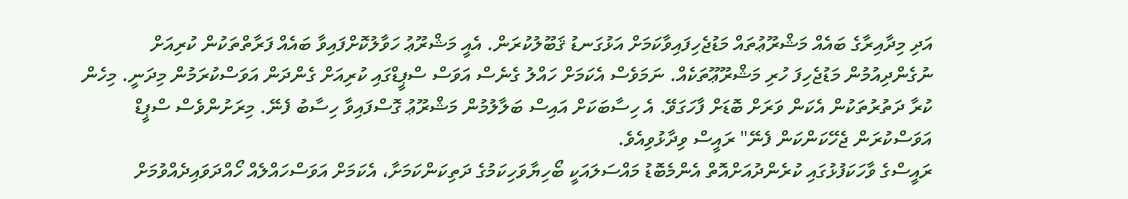އަދި މިދާއިރާގެ ބައެއް މަޝްރޫޢުތައް މަޑުޖެހިފައިވާކަމަށް އަޅުގަނޑު ޤަބޫލުކުރަން. އެއީ މަޝްރޫޢު ހަވާލުކޮށްފައިވާ ބައެއް ފަރާތްތަކުން ކުރިއަށް ނުގެންދިއުމުން މަޑުޖެހިފަ ހުރި މަޝްރޫޢޫތަކެއް. ނަމަވެސް އެކަމަށް ހައްލު ގެނެސް އަވަސް ސްޕީޑްގައި ކުރިއަށް ގެންދަން އަވަސްކުރަމުން މިދަނީ. މިހެން ކުރާ ދަތުރުތަކުން އެކަން ވަރަށް ބޮޑަށް ފާހަގަވޭ. އެ ހިސާބަކަށް އައިސް ބަލާލުމުން މަޝްރޫޢު ގޮސްފައިވާ ހިސާބު ފެނޭ. މިރަށުންވެސް ސްޕީޑް އަވަސްކުރަން ޖެހޭކަންކަން ފެނޭ" ރައީސް ވިދާޅުވިއެވެ.
ރައީސްގެ ވާހަކަފުޅުގައި ކުރެންދުއަށްއޮތް އެންމެބޮޑު މައްސަލައަކީ ބޯހިޔާވަހިކަމުގެ ދަތިކަންކަމަށާ، އެކަމަށް އަވަސްހައްލެއް ހޯއްދަވައިދެއްވުމަށް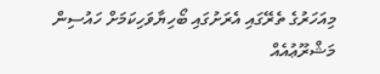މިއަހަރުގެ ތެރޭގައި އެރަށުގައި ބޯހިޔާވަހިކަމަށް ހައުސިން މަޝްރޫޢުއެއް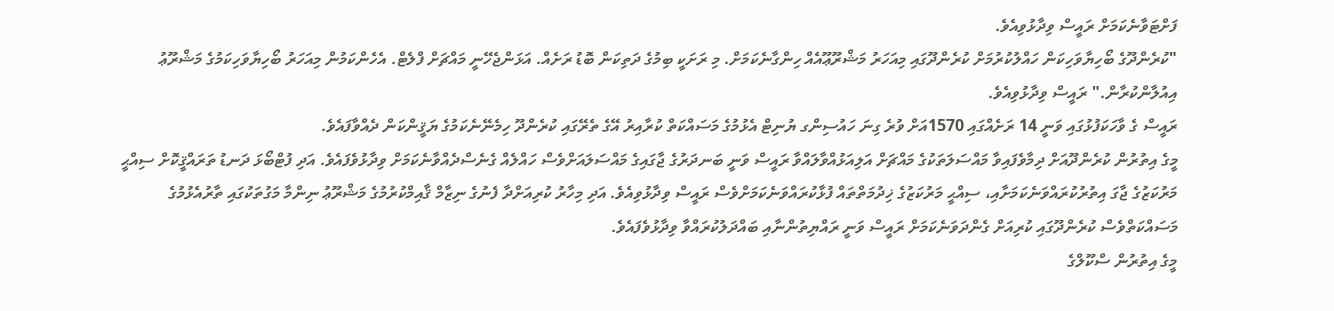ފަށްޓަވާނެކަމަށް ރައީސް ވިދާޅުވިއެވެ.
"ކުރެންދޫގެ ބޯހިޔާވަހިކަން ހައްލުކުރުމަށް ކުރެންދޫގައި މިއަހަރު މަޝްރޫޢޫއެއް ހިންގާނެކަމަށް. މި ރަށަކީ ބިމުގެ ދަތިކަން ބޮޑު ރަށެއް. އަޅަންޖެހޭނީ މައްޗަށް ފްލެޓް. އެހެންކަމުން މިއަހަރު ބޯހިޔާވަހިކަމުގެ މަޝްރޫޢު އިއުލާންކުރާން." ރައީސް ވިދާޅުވިއެވެ.
ރައީސް ގެ ވާހަކަފުޅުގައި ވަނީ 14 ރަށެއްގައި 1570އަށް ވުރެ ގިނަ ހައުސިންގ ޔުނިޓް އެޅުމުގެ މަސައްކަތް ކުރާއިރު އޭގެ ތެރޭގައި ކުރެންދޫ ހިމެނޭނެކަމުގެ ޔަޤީންކަން ދެއްވާފައެވެ.
މީގެ އިތުރުން ކުރެންދޫއަށް ދިމާވެފައިވާ މައްސަލަތަކުގެ މައްޗަށް އަލިއަޅުއްވާލައްވާ ރައީސް ވަނީ ބަނދަރުގެ ޖާގައިގެ މައްސަލައަށްވެސް ހައްލެއް ގެނެސްދެއްވާނެކަމަށް ވިދާޅުވެފައެވެ. އަދި ފުޓްބޯޅަ ދަނޑު ތަރައްޤީކޮށް ސިއްޙީ މަރުކަޒުގެ ޖާގަ އިތުރުކުރައްވަނެކަމަށާއި، ސިއްޙީ މަރުކަޒުގެ ޚިދުމަތްތައް ފުޅާކުރައްވަނެކަމަށްވެސް ރައީސް ވިދާޅުވިއެވެ. އަދި މިހާރު ކުރިއަށްދާ ފެނުގެ ނިޒާމް ޤާއިމްކުރުމުގެ މަޝްރޫޢު ނިންމާ މަގުތަކުގައި ތާރުއެޅުމުގެ މަސައްކަތްވެސް ކުރެންދޫގައި ކުރިއަށް ގެންދަވަނެކަމަށް ރައީސް ވަނީ ރައްޔިތުންނާއި ބައްދަލުކުރައްވާ ވިދާޅުވެފައެވެ.
މީގެ އިތުރުން ސްކޫލްގެ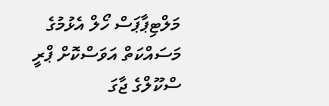މަލްޓިޕާޕަސް ހޯލް އެޅުމުގެ މަސައްކަތް އަވަސްކޮށް ޕްރީ ސްކޫލްގެ ޖާގަ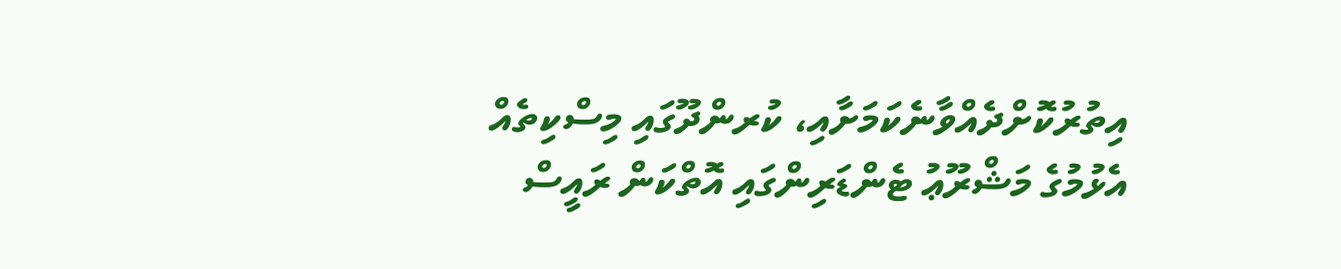އިތުރުކޮށްދެއްވާނެކަމަށާއި، ކުރންދޫގައި މިސްކިތެއް އެޅުމުގެ މަޝްރޫޢު ޓެންޑަރިންގައި އޮތްކަން ރައީސް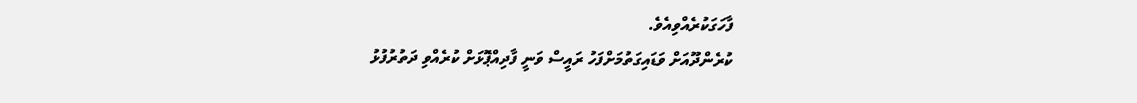ފާހަގަކުރެއްވިއެވެ.
ކުރެންދޫއަށް ވަޑައިގަތުމަށްފަހު ރައީސް ވަނީ ފާދިއްޕޮޅަށް ކުރެއްވި ދަތުރުފުޅު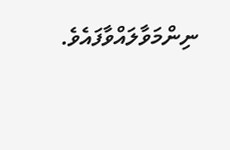ނިންމަވާލައްވާފައެވެ.